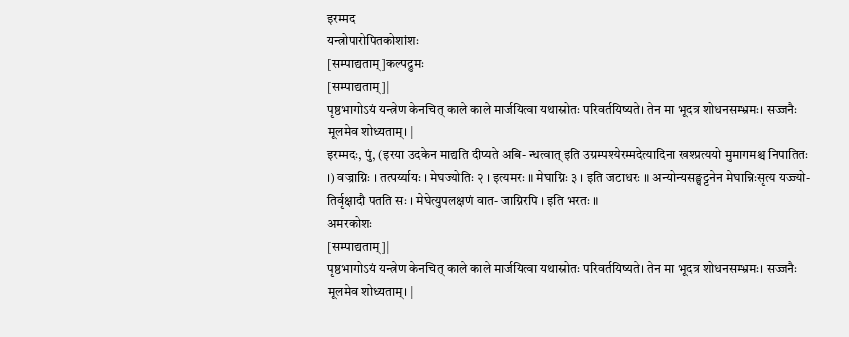इरम्मद
यन्त्रोपारोपितकोशांशः
[सम्पाद्यताम्]कल्पद्रुमः
[सम्पाद्यताम्]|
पृष्ठभागोऽयं यन्त्रेण केनचित् काले काले मार्जयित्वा यथास्रोतः परिवर्तयिष्यते। तेन मा भूदत्र शोधनसम्भ्रमः। सज्जनैः मूलमेव शोध्यताम्। |
इरम्मदः, पुं, (इरया उदकेन माद्यति दीप्यते अबि- न्धत्वात् इति उग्रम्पश्येरम्मदेत्यादिना खश्प्रत्ययो मुमागमश्च निपातितः ।) वज्राग्निः । तत्पर्य्यायः । मेघज्योतिः २ । इत्यमरः ॥ मेघाग्निः ३ । इति जटाधरः ॥ अन्योन्यसङ्घट्टनेन मेघान्निःसृत्य यज्ज्यो- तिर्वृक्षादौ पतति सः । मेघेत्युपलक्षणं वात- जाग्निरपि । इति भरतः ॥
अमरकोशः
[सम्पाद्यताम्]|
पृष्ठभागोऽयं यन्त्रेण केनचित् काले काले मार्जयित्वा यथास्रोतः परिवर्तयिष्यते। तेन मा भूदत्र शोधनसम्भ्रमः। सज्जनैः मूलमेव शोध्यताम्। |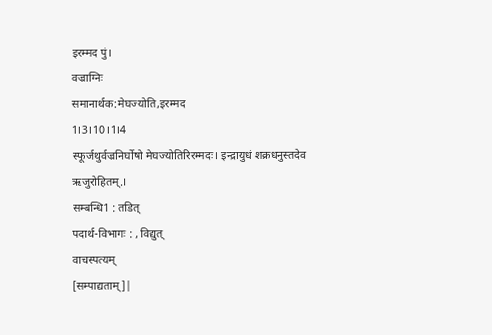इरम्मद पुं।
वज्राग्निः
समानार्थक:मेघज्योति,इरम्मद
1।3।10।1।4
स्फूर्जथुर्वज्रनिर्घोषो मेघज्योतिरिरम्मदः। इन्द्रायुधं शक्रधनुस्तदेव ऋजुरोहितम्.।
सम्बन्धि1 : तडित्
पदार्थ-विभागः : , विद्युत्
वाचस्पत्यम्
[सम्पाद्यताम्]|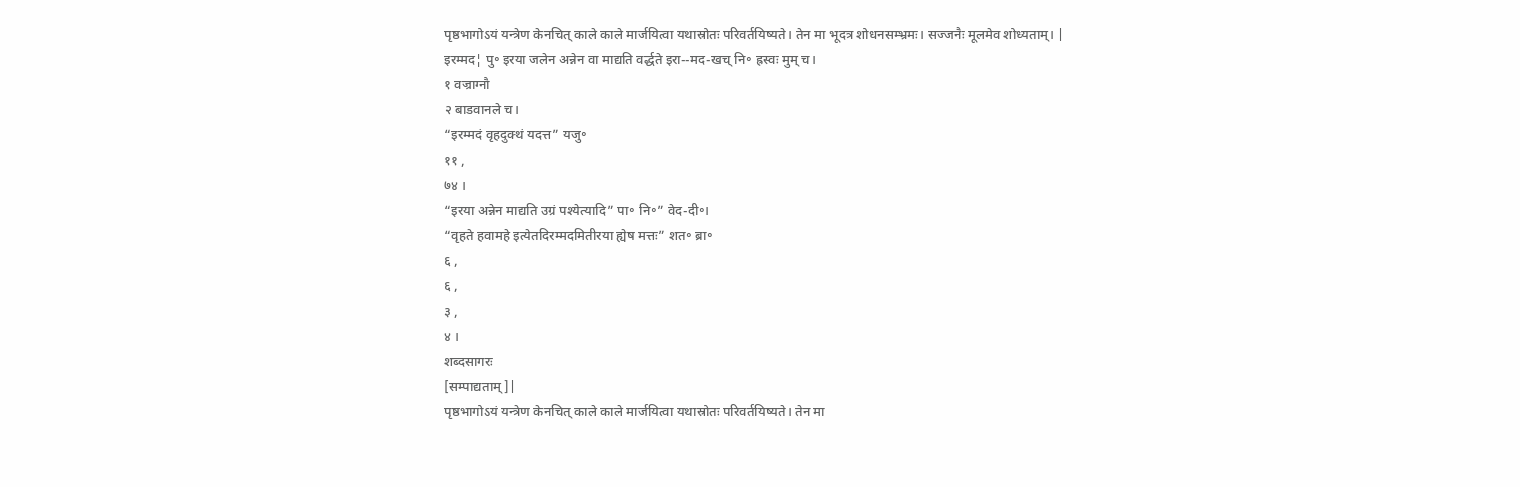पृष्ठभागोऽयं यन्त्रेण केनचित् काले काले मार्जयित्वा यथास्रोतः परिवर्तयिष्यते। तेन मा भूदत्र शोधनसम्भ्रमः। सज्जनैः मूलमेव शोध्यताम्। |
इरम्मद¦ पु॰ इरया जलेन अन्नेन वा माद्यति वर्द्धते इरा--मद-खच् नि॰ ह्रस्वः मुम् च।
१ वज्राग्नौ
२ बाडवानले च।
“इरम्मदं वृहदुक्थं यदत्त” यजु॰
११ ,
७४ ।
“इरया अन्नेन माद्यति उग्रं पश्येत्यादि” पा॰ नि॰” वेद-दी॰।
“वृहते हवामहे इत्येतदिरम्मदमितीरया ह्येष मत्तः” शत॰ ब्रा॰
६ ,
६ ,
३ ,
४ ।
शब्दसागरः
[सम्पाद्यताम्]|
पृष्ठभागोऽयं यन्त्रेण केनचित् काले काले मार्जयित्वा यथास्रोतः परिवर्तयिष्यते। तेन मा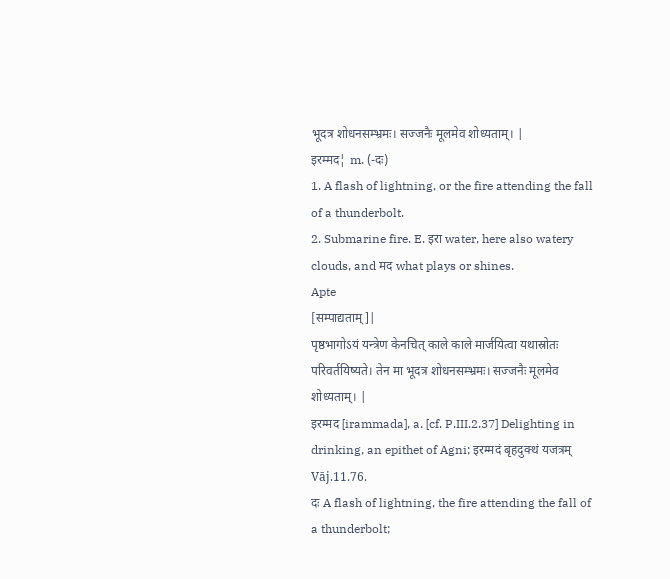भूदत्र शोधनसम्भ्रमः। सज्जनैः मूलमेव शोध्यताम्। |
इरम्मद¦ m. (-दः)
1. A flash of lightning, or the fire attending the fall of a thunderbolt.
2. Submarine fire. E. इरा water, here also watery clouds, and मद what plays or shines.
Apte
[सम्पाद्यताम्]|
पृष्ठभागोऽयं यन्त्रेण केनचित् काले काले मार्जयित्वा यथास्रोतः परिवर्तयिष्यते। तेन मा भूदत्र शोधनसम्भ्रमः। सज्जनैः मूलमेव शोध्यताम्। |
इरम्मद [irammada], a. [cf. P.III.2.37] Delighting in drinking, an epithet of Agni; इरम्मदं बृहदुक्थं यजत्रम् Vāj.11.76.
दः A flash of lightning, the fire attending the fall of a thunderbolt;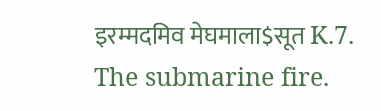इरम्मदमिव मेघमाला$सूत K.7.
The submarine fire.